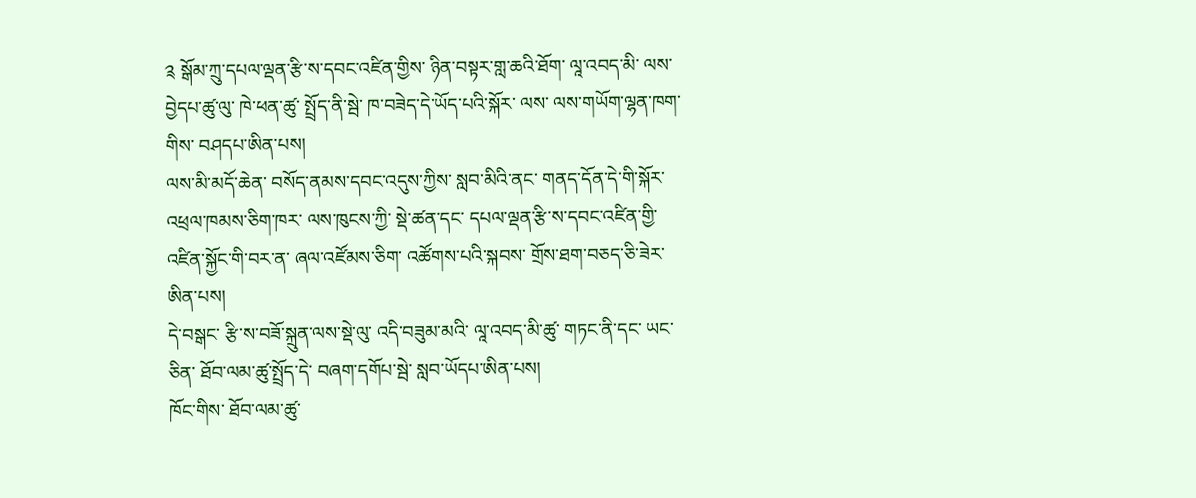༉ སྒོམ་ཀྲུ་དཔལ་ལྡན་རྩི་ས་དབང་འཛིན་གྱིས་ ཉིན་བསྟར་གླ་ཆའི་ཐོག་ ལཱ་འབད་མི་ ལས་བྱེདཔ་ཚུ་ལུ་ ཁེ་ཕན་ཚུ་ སྤྲོད་ནི་སྦེ་ ཁ་བཟེད་དེ་ཡོད་པའི་སྐོར་ ལས་ ལས་གཡོག་ལྷན་ཁག་གིས་ བཤདཔ་ཨིན་པས།
ལས་མི་མདོ་ཆེན་ བསོད་ནམས་དབང་འདུས་ཀྱིས་ སླབ་མིའི་ནང་ གནད་དོན་དེ་གི་སྐོར་ འཕྲལ་ཁམས་ཅིག་ཁར་ ལས་ཁུངས་ཀྱི་ སྡེ་ཚན་དང་ དཔལ་ལྡན་རྩི་ས་དབང་འཛིན་གྱི་ འཛིན་སྐྱོང་གི་བར་ན་ ཞལ་འཛོམས་ཅིག་ འཚོགས་པའི་སྐབས་ གྲོས་ཐག་བཅད་ཅི་ཟེར་ཨིན་པས།
དེ་བསྒང་ རྩི་ས་བཟོ་སྐྲུན་ལས་སྡེ་ལུ་ འདི་བཟུམ་མའི་ ལཱ་འབད་མི་ཚུ་ གཏང་ནི་དང་ ཡང་ཅིན་ ཐོབ་ལམ་ཚུ་སྤྲོད་དེ་ བཞག་དགོཔ་སྦེ་ སླབ་ཡོདཔ་ཨིན་པས།
ཁོང་གིས་ ཐོབ་ལམ་ཚུ་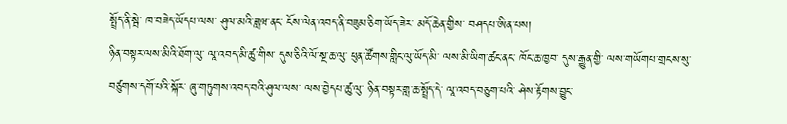སྤྲོད་ནི་སྦེ་ ཁ་བཟེད་ཡོདཔ་ལས་ ཤུལ་མའི་ཟླཝ་ནང་ ངོས་ལེན་འབད་ནི་བཟུམ་ཅིག་ཡོད་ཟེར་ མདོ་ཆེན་གྱིས་ བཤདཔ་ཨིན་པས།
ཉིན་བསྟར་ལས་མིའི་ཐོག་ལུ་ ལཱ་འབད་མི་ཚུ་གིས་ དུས་ཅིའི་ལོ་སྔ་ཆ་ལུ་ ཕུན་ཚོགས་གླིང་ལུ་ཡོད་མི་ ལས་མི་ཡིག་ཚང་ནང་ ཁོང་ཆ་ཁྱབ་ དུས་རྒྱུན་གྱི་ ལས་གཡོགཔ་གྲངས་སུ་ བཙུགས་དགོ་པའི་སྐོར་ ཞུ་གཏུགས་འབད་བའི་ཤུལ་ལས་ ལས་བྱེདཔ་ཚུ་ལུ་ ཉིན་བསྟར་གླ་ཆ་སྤྲོད་དེ་ ལཱ་འབད་བཅུག་པའི་ ཤེས་རྟོགས་བྱུང་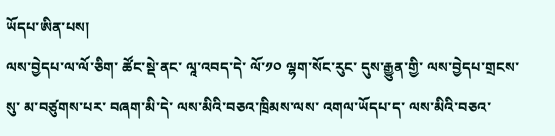ཡོདཔ་ཨིན་པས།
ལས་བྱེདཔ་ལ་ལོ་ཅིག་ ཚོང་སྡེ་ནང་ ལཱ་འབད་དེ་ ལོ་༡༠ ལྷག་སོང་རུང་ དུས་རྒྱུན་གྱི་ ལས་བྱེདཔ་གྲངས་སུ་ མ་བཙུགས་པར་ བཞག་མི་དེ་ ལས་མིའི་བཅའ་ཁྲིམས་ལས་ འགལ་ཡོདཔ་ད་ ལས་མིའི་བཅའ་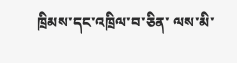ཁྲིམས་དང་འཁྲིལ་བ་ཅིན་ ལས་མི་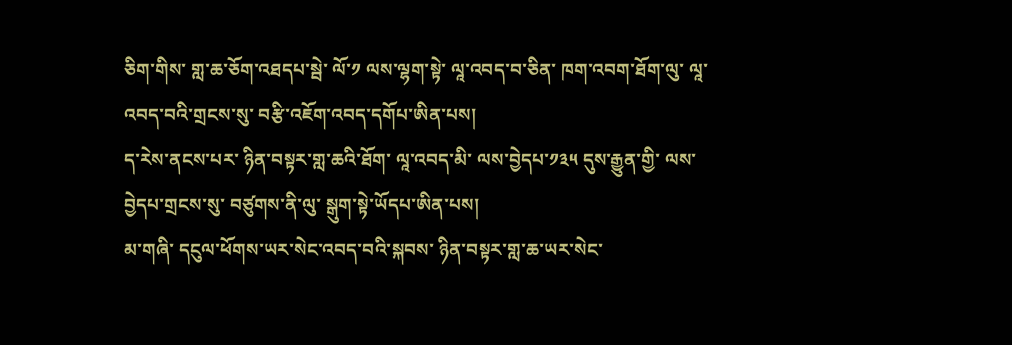ཅིག་གིས་ གླ་ཆ་ཅོག་འཐདཔ་སྦེ་ ལོ་༡ ལས་ལྷག་སྟེ་ ལཱ་འབད་བ་ཅིན་ ཁག་འབག་ཐོག་ལུ་ ལཱ་འབད་བའི་གྲངས་སུ་ བརྩི་འཇོག་འབད་དགོཔ་ཨིན་པས།
ད་རེས་ནངས་པར་ ཉིན་བསྟར་གླ་ཆའི་ཐོག་ ལཱ་འབད་མི་ ལས་བྱེདཔ་༡༣༥ དུས་རྒྱུན་གྱི་ ལས་བྱེདཔ་གྲངས་སུ་ བཙུགས་ནི་ལུ་ སྒུག་སྟེ་ཡོདཔ་ཨིན་པས།
མ་གཞི་ དངུལ་ཕོགས་ཡར་སེང་འབད་བའི་སྐབས་ ཉིན་བསྟར་གླ་ཆ་ཡར་སེང་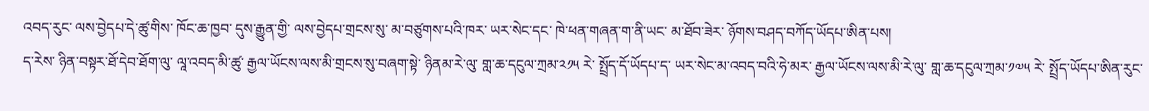འབད་རུང་ ལས་བྱེདཔ་དེ་ཚུ་གིས་ ཁོང་ཆ་ཁྱབ་ དུས་རྒྱུན་གྱི་ ལས་བྱེདཔ་གྲངས་སུ་ མ་བཙུགས་པའི་ཁར་ ཡར་སེང་དང་ ཁེ་ཕན་གཞན་ག་ནི་ཡང་ མ་ཐོབ་ཟེར་ ཉོགས་བཤད་བཀོད་ཡོདཔ་ཨིན་པས།
ད་རེས་ ཉིན་བསྟར་ཐོ་དེབ་ཐོག་ལུ་ ལཱ་འབད་མི་ཚུ་ རྒྱལ་ཡོངས་ལས་མི་གྲངས་སུ་བཞག་སྟེ་ ཉིནམ་རེ་ལུ་ གླ་ཆ་དངུལ་ཀྲམ་༢༡༥ རེ་ སྤྲོད་དོ་ཡོདཔ་ད་ ཡར་སེང་མ་འབད་བའི་ཧེ་མར་ རྒྱལ་ཡོངས་ལས་མི་རེ་ལུ་ གླ་ཆ་དངུལ་ཀྲམ་༡༧༥ རེ་ སྤྲོད་ཡོདཔ་ཨིན་རུང་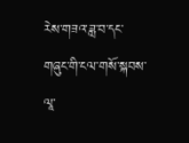རེས་གཟའ་ཟླ་བ་དང་ གཞུང་གི་ངལ་གསོ་སྐབས་ ལཱ་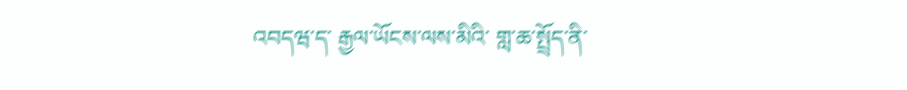འབདཝ་ད་ རྒྱལ་ཡོངས་ལས་མིའི་ གླ་ཆ་སྤྲོད་ནི་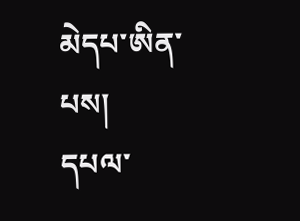མེདཔ་ཨིན་པས།
དཔལ་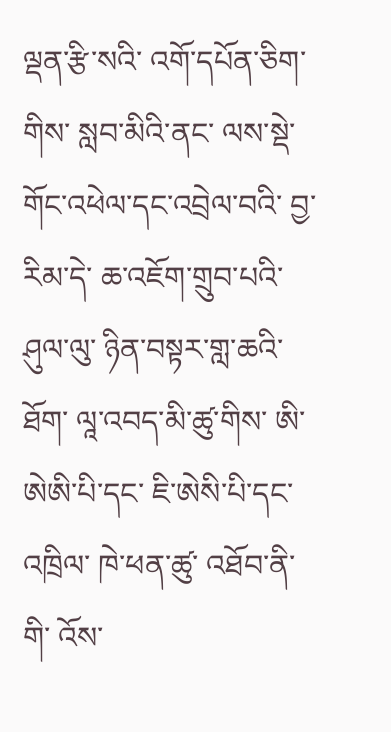ལྡན་རྩི་སའི་ འགོ་དཔོན་ཅིག་གིས་ སླབ་མིའི་ནང་ ལས་སྡེ་གོང་འཕེལ་དང་འབྲེལ་བའི་ བྱ་རིམ་དེ་ ཆ་འཇོག་གྲུབ་པའི་ཤུལ་ལུ་ ཉིན་བསྟར་གླ་ཆའི་ཐོག་ ལཱ་འབད་མི་ཚུ་གིས་ ཨི་ཨེཨི་པི་དང་ ཇི་ཨེསི་པི་དང་འཁྲིལ་ ཁེ་ཕན་ཚུ་ འཐོབ་ནི་གི་ འོས་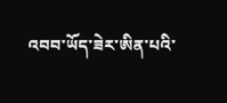འབབ་ཡོད་ཟེར་ཨིན་པའི་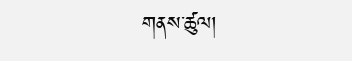གནས་ཚུལ།